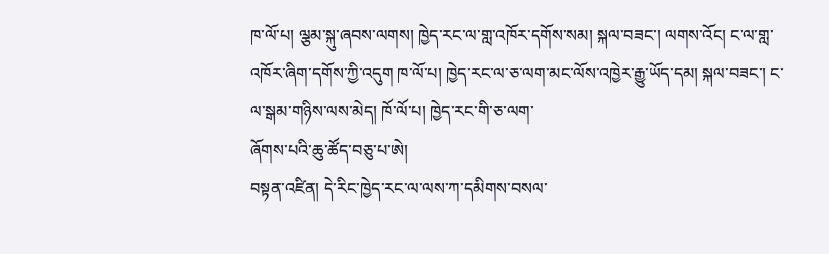ཁ་ལོ་པ། ལྕམ་སྐུ་ཞབས་ལགས། ཁྱེད་རང་ལ་གླ་འཁོར་དགོས་སམ། སྐལ་བཟང་། ལགས་འོང། ང་ལ་གླ་འཁོར་ཞིག་དགོས་ཀྱི་འདུག ཁ་ལོ་པ། ཁྱེད་རང་ལ་ཅ་ལག་མང་ལོས་འཁྱེར་རྒྱུ་ཡོད་དམ། སྐལ་བཟང་། ང་ལ་སྒམ་གཉིས་ལས་མེད། ཁོ་ལོ་པ། ཁྱེད་རང་གི་ཅ་ལག་
ཞོགས་པའི་ཆུ་ཚོད་བཅུ་པ་ཨེ།
བསྟན་འཛིན། དེ་རིང་ཁྱེད་རང་ལ་ལས་ཀ་དམིགས་བསལ་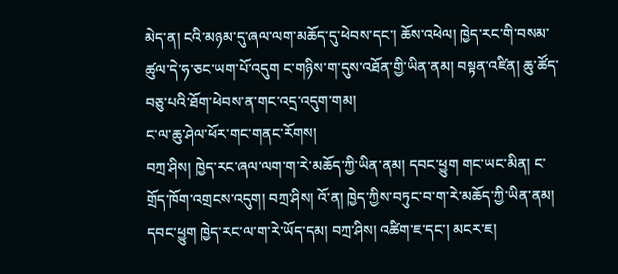མེད་ན། ངའི་མཉམ་དུ་ཞལ་ལག་མཆོད་དུ་ཕེབས་དང་། ཆོས་འཕེལ། ཁྱེད་རང་གི་བསམ་ཚུལ་དེ་ཧ་ཅང་ཡག་པོ་འདུག ང་གཉིས་ག་དུས་འཐོན་གྱི་ཡིན་ནམ། བསྟན་འཛིན། ཆུ་ཚོད་བཅུ་པའི་ཐོག་ཕེབས་ན་གང་འདྲ་འདུག་གམ།
ང་ལ་ཆུ་ཤེལ་ཕོར་གང་གནང་རོགས།
བཀྲ་ཤིས། ཁྱེད་རང་ཞལ་ལག་ག་རེ་མཆོད་ཀྱི་ཡིན་ནམ། དབང་ཕྱུག གང་ཡང་མིན། ང་གྲོད་ཁོག་འགྲངས་འདུག། བཀྲ་ཤིས། འོ་ན། ཁྱེད་ཀྱིས་བཏུང་བ་ག་རེ་མཆོད་ཀྱི་ཡིན་ནམ། དབང་ཕྱུག ཁྱེད་རང་ལ་ག་རེ་ཡོད་དམ། བཀྲ་ཤིས། འཚིག་ཇ་དང་། མངར་ཇ།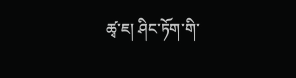ཚྭ་ཇ། ཤིང་ཏོག་གི་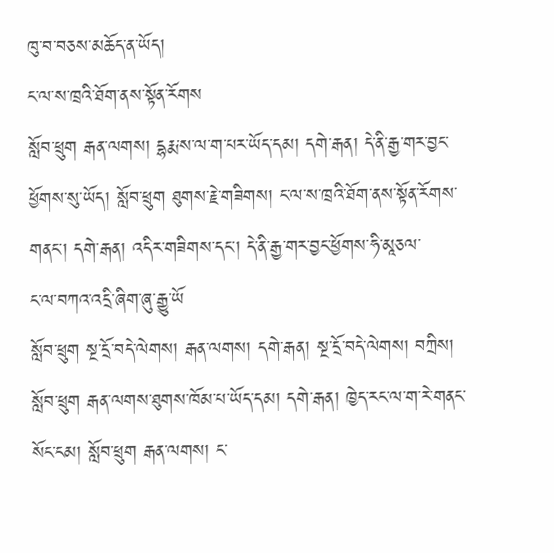ཁུ་བ་བཅས་མཆོད་ན་ཡོད།
ང་ལ་ས་ཁྲའི་ཐོག་ནས་སྟོན་རོགས
སློབ་ཕྲུག རྒན་ལགས། དྷརྨ་ས་ལ་ག་པར་ཡོད་དམ། དགེ་རྒན། དེ་ནི་རྒྱ་གར་བྱང་ཕྱོགས་སུ་ཡོད། སློབ་ཕྲུག ཐུགས་རྗེ་གཟིགས། ང་ལ་ས་ཁྲའི་ཐོག་ནས་སྟོན་རོགས་གནང་། དགེ་རྒན། འདིར་གཟིགས་དང་། དེ་ནི་རྒྱ་གར་བྱང་ཕྱོགས་ཧི་མཱཅལ་
ང་ལ་བཀའ་འདྲི་ཞིག་ཞུ་རྒྱུ་ཡོ
སློབ་ཕྲུག སྔ་དྲོ་བདེ་ལེགས། རྒན་ལགས། དགེ་རྒན། སྔ་དྲོ་བདེ་ལེགས། བཀྲིས། སློབ་ཕྲུག རྒན་ལགས་ཐུགས་ཁོམ་པ་ཡོད་དམ། དགེ་རྒན། ཁྱེད་རང་ལ་ག་རེ་གནང་སོང་ངམ། སློབ་ཕྲུག རྒན་ལགས། ང་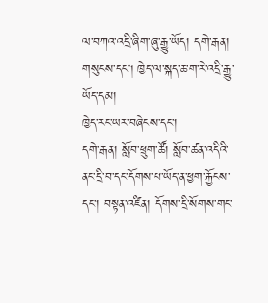ལ་བཀའ་འདྲི་ཞིག་ཞུ་རྒྱུ་ཡོད། དགེ་རྒན། གསུངས་དང། ཁྱེད་ལ་སྐད་ཆ་ག་རེ་འདྲི་རྒྱུ་ཡོད་དམ།
ཁྱེད་རང་ཡར་བཞེངས་དང་།
དགེ་རྒན། སློབ་ཕྲུག་ཚོ། སློབ་ཚན་འདིའི་ནང་དྲི་བ་དང་དོགས་པ་ཡོད་ན་ཕྱག་རྐྱོངས་དང་། བསྟན་འཛིན། དོགས་དྲི་སོགས་གང་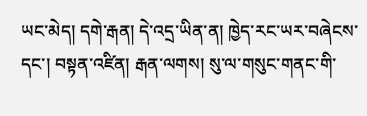ཡང་མེད། དགེ་རྒན། དེ་འདྲ་ཡིན་ན། ཁྱེད་རང་ཡར་བཞེངས་དང་། བསྟན་འཛིན། རྒན་ལགས། སུ་ལ་གསུང་གནང་གི་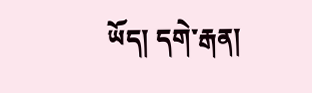ཡོད། དགེ་རྒན།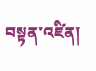བསྟན་འཛིན།